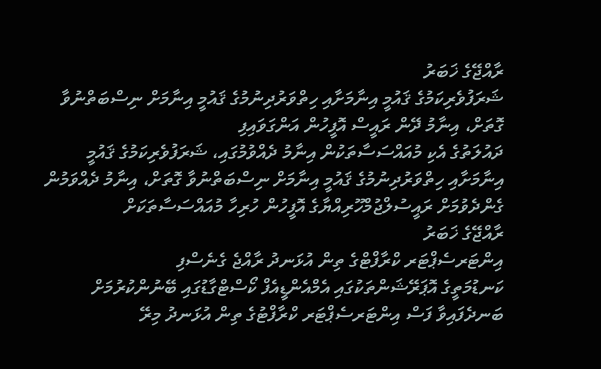ރާއްޖޭގެ ޚަބަރު
ޝަރަފުވެރިކަމުގެ ޤައުމީ އިނާމަށާއި ހިތްވަރުދިނުމުގެ ޤައުމީ އިނާމަށް ނިސްބަތްނުވާ ގޮތަށް، އިނާމު ދޭން ރައީސް އޮފީހުން އަންގަވައިފި
ދައުލަތުގެ އެކި މުއައްސަސާތަކުން އިނާމު ދެއްވުމުގައި، ޝަރަފުވެރިކަމުގެ ޤައުމީ އިނާމަށާއި ހިތްވަރުދިނުމުގެ ޤައުމީ އިނާމަށް ނިސްބަތްނުވާ ގޮތަށް، އިނާމު ދެއްވަމުން ގެންދެވުމަށް ރައީސުލްޖުމްހޫރިއްޔާގެ އޮފީހުން ހުރިހާ މުއައްސަސާތަކަށް
ރާއްޖޭގެ ޚަބަރު
އިންޓަރސެޕްޓަރ ކްރާފްޓްގެ ތިން އުޅަނދު ރާއްޖެ ގެނެސްފި
ކަނޑުމަތީގެ އޮޕަރޭޝަންތަކުގައި އެމްއެންޑީއެފް ކޯސްޓްގާޑުގައި ބޭނުންކުރުމަށް ބަނދެފައިވާ ފަސް އިންޓަރސެޕްޓަރ ކްރާފްޓުގެ ތިން އުޅަނދު މިރޭ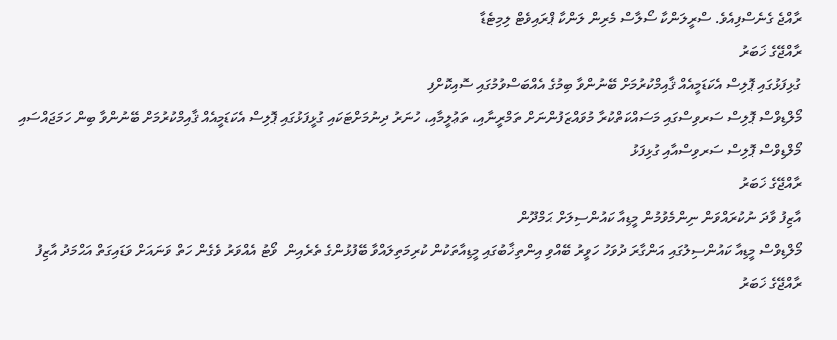ރާއްޖެ ގެނެސްފިއެވެ. ސްރީލަންކާ ސޯލާސް މެރިން ލަންކާ ޕްރައިވެޓް ލިމިޓެޑާ
ރާއްޖޭގެ ޚަބަރު
ގުޅިފަޅުގައި ޕޮލިސް އެކަޑަމީއެއް ޤާއިމްކުރުމަށް ބޭނުންވާ ބިމުގެ އެއްބަސްވުމުގައި ސޮއިކޮށްފި
މޯލްޑިވްސް ޕޮލިސް ސަރވިސްގައި މަސައްކަތްކުރާ މުވައްޒަފުންނަށް ތަމްރީނާއި، ތަޢުލީމާއި، ހުނަރު ދިނުމަށްޓަކައި ގުޅީފަޅުގައި ޕޮލިސް އެކަޑަމީއެއް ޤާއިމްކުރުމަށް ބޭނުންވާ ބިން ހަމަޖައްސައި މޯލްޑިވްސް ޕޮލިސް ސަރވިސްއާއި ގުޅިފަޅު
ރާއްޖޭގެ ޚަބަރު
އާޒިފު ވާދަ ނުކުރައްވަން ނިންމެވުމުން މީޑިއާ ކައުންސިލަށް ޙަމްދޫން
މޯލްޑިވްސް މީޑިއާ ކައުންސިލުގައި އަންގާރަ ދުވަހު ހަވީރު ބޭއްވި އިންތިޚާބުގައި މީޑިއާތަކުން ކުރިމަތިލައްވާ ބޭފުޅުންގެ ތެރެއިން  ވޯޓު އެއްވަރު ވެގެން ހަތް ވަނައަށް ވަޑައިގަތް އަޙްމަދު އާޒިފު
ރާއްޖޭގެ ޚަބަރު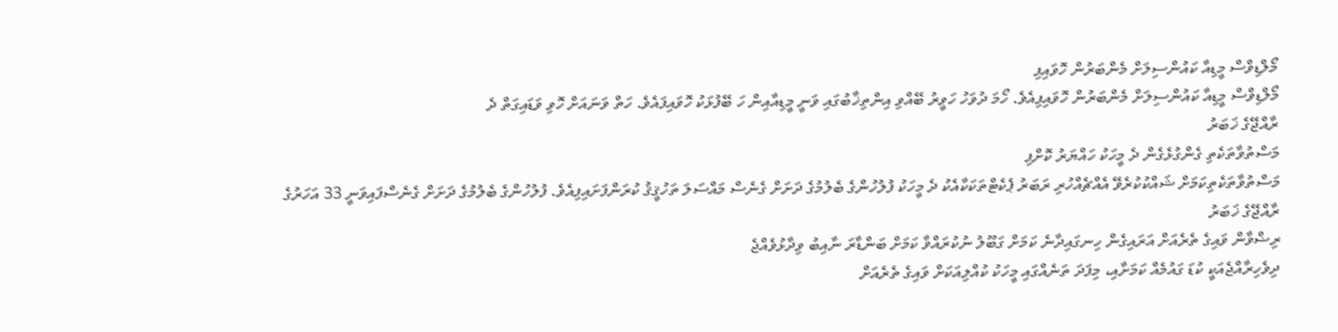މޯލްޑިވްސް މީޑިއާ ކައުންސިލަށް މެންބަރުން ހޮވައިފި
މޯލްޑިވްސް މީޑިއާ ކައުންސިލަށް މެންބަރުން ހޮވައިފިއެވެ. ހޯމަ ދުވަހު ހަވީރު ބޭއްވި އިންތިޚާބުގައި ވަނީ މީޑިއާއިން ހަ ބޭފުޅަކު ހޮވައިފައެވެ. ހަތް ވަނައަށް ހޮވި ވަޑައިގަތް ދެ
ރާއްޖޭގެ ޚަބަރު
މަސްތުވާތަކެތި ގެންގުޅެގެން ދެ މީހަކު ހައްޔަރު ކޮށްފި
މަސްތުވާތަކެތިކަމަށް ޝައްކުކުރެވޭ އެއްޗެއްހުރި ރަބަރު ޕެކެޓްތަކަކާއެކު ދެ މީހަކު ފުލުހުންގެ ބެލުމުގެ ދަށަށް ގެނެސް މައްސަލަ ތަހުޤީޤު ކުރަންފަށައިފިއެވެ. ފުލުހުންގެ ބެލުމުގެ ދަށަށް ގެނެސްފައިވަނީ 33 އަހަރުގެ
ރާއްޖޭގެ ޚަބަރު
ރިޟްވާން ވައިގެ ތެރެއަށް އަރައިގެން ހިނގައިދާނެ ކަމަށް ގަބޫލު ނުކުރައްވާ ކަމަށް ބަންޑާރަ ނާއިބު ވިދާޅުވެއްޖެ
ދިވެހިރާއްޖެއަކީ ކުޑަ ގައުމެއް ކަމަށާއި، މިފަދަ ތަނެއްގައި މީހަކު ކުއްލިއަކަށް ވައިގެ ތެރެއަށް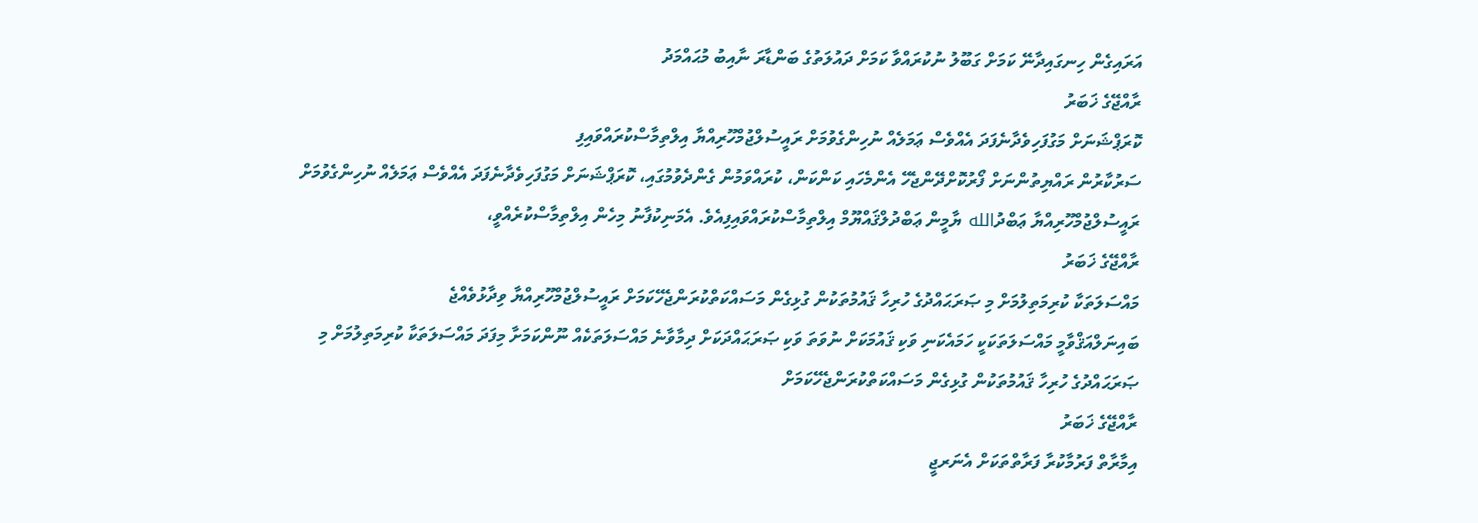އަރައިގެން ހިނގައިދާނޭ ކަމަށް ގަބޫލު ނުކުރައްވާ ކަމަށް ދައުލަތުގެ ބަންޑާރަ ނާއިބު މުޙައްމަދު
ރާއްޖޭގެ ޚަބަރު
ކޮރަޕްޝަނަށް މަގުފަހިވެދާނެފަދަ އެއްވެސް ޢަމަލެއް ނުހިންގެވުމަށް ރައީސުލްޖުމްހޫރިއްޔާ އިލްތިމާސްކުރައްވައިފި
ސަރުކާރުން ރައްޔިތުންނަށް ފޯރުކޮށްދޭންޖެހޭ އެންމެހައި ކަންކަން، ކުރައްވަމުން ގެންދެވުމުގައި، ކޮރަޕްޝަނަށް މަގުފަހިވެދާނެފަދަ އެއްވެސް ޢަމަލެއް ނުހިންގެވުމަށް ރައީސުލްޖުމްހޫރިއްޔާ ޢަބްދުالله ޔާމީން ޢަބްދުލްޤައްޔޫމް އިލްތިމާސްކުރައްވައިފިއެވެ. އެމަނިކުފާނު މިހެން އިލްތިމާސްކުރެއްވީ،
ރާއްޖޭގެ ޚަބަރު
މައްސަލަތަކާ ކުރިމަތިލުމަށް މި ޞަރަޙައްދުގެ ހުރިހާ ޤައުމުތަކުން ގުޅިގެން މަސައްކަތްކުރަންޖެހޭކަމަށް ރައީސުލްޖުމްހޫރިއްޔާ ވިދާޅުވެއްޖެ
ބައިނަލްއަޤްވާމީ މައްސަލަތަކަކީ ހަމައެކަނި ވަކި ޤައުމަކަށް ނުވަތަ ވަކި ޞަރަޙައްދަކަށް ދިމާވާނެ މައްސަލަތަކެއް ނޫންކަމަށާ މިފަދަ މައްސަލަތަކާ ކުރިމަތިލުމަށް މި ޞަރަޙައްދުގެ ހުރިހާ ޤައުމުތަކުން ގުޅިގެން މަސައްކަތްކުރަންޖެހޭކަމަށް
ރާއްޖޭގެ ޚަބަރު
އިމާރާތް ފަރުމާކުރާ ފަރާތްތަކަށް އެނަރޖީ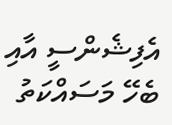އެފިޝެންސީ އާއި ބެހޭ މަސައްކަތު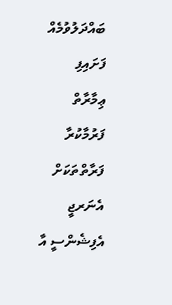ބައްދަލުވުމެއް ފަށައިފި
ޢިމާރާތް ފަރުމާކުރާ ފަރާތްތަކަށް އެނަރޖީ އެފިޝެންސީ އާ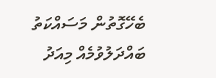ބެހޭގޮތުން މަސައްކަތު ބައްދަލުވުމެއް މިއަދު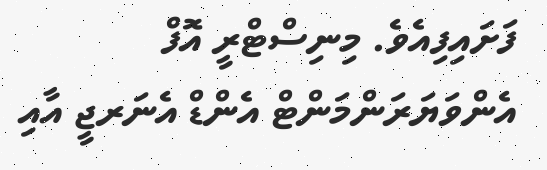ފަށައިފިއެވެ. މިނިސްޓްރީ އޮފް އެންވަޔަރަންމަންޓް އެންޑް އެނަރޖީ އާއި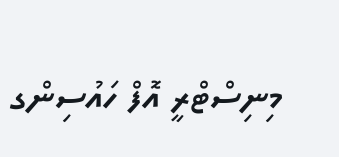މިނިސްޓްރީ އޮފް ހައުސިންގ